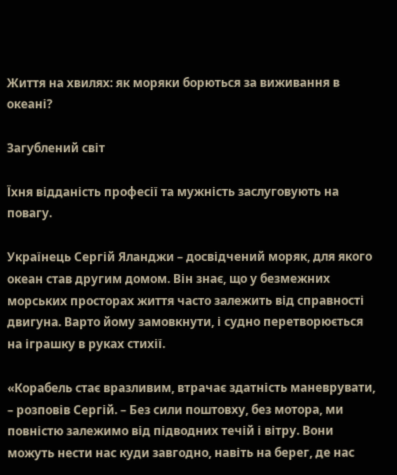Життя на хвилях: як моряки борються за виживання в океані?

Загублений світ

Їхня відданість професії та мужність заслуговують на повагу.

Українець Сергій Яланджи – досвідчений моряк, для якого океан став другим домом. Він знає, що у безмежних морських просторах життя часто залежить від справності двигуна. Варто йому замовкнути, і судно перетворюється на іграшку в руках стихії.

«Корабель стає вразливим, втрачає здатність маневрувати, – розповів Сергій. – Без сили поштовху, без мотора, ми повністю залежимо від підводних течій і вітру. Вони можуть нести нас куди завгодно, навіть на берег, де нас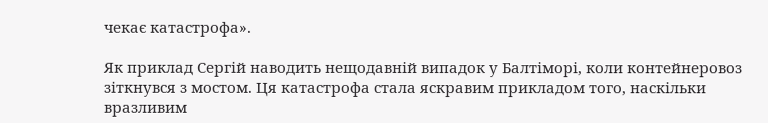чекає катастрофа».

Як приклад Сергій наводить нещодавній випадок у Балтіморі, коли контейнеровоз зіткнувся з мостом. Ця катастрофа стала яскравим прикладом того, наскільки вразливим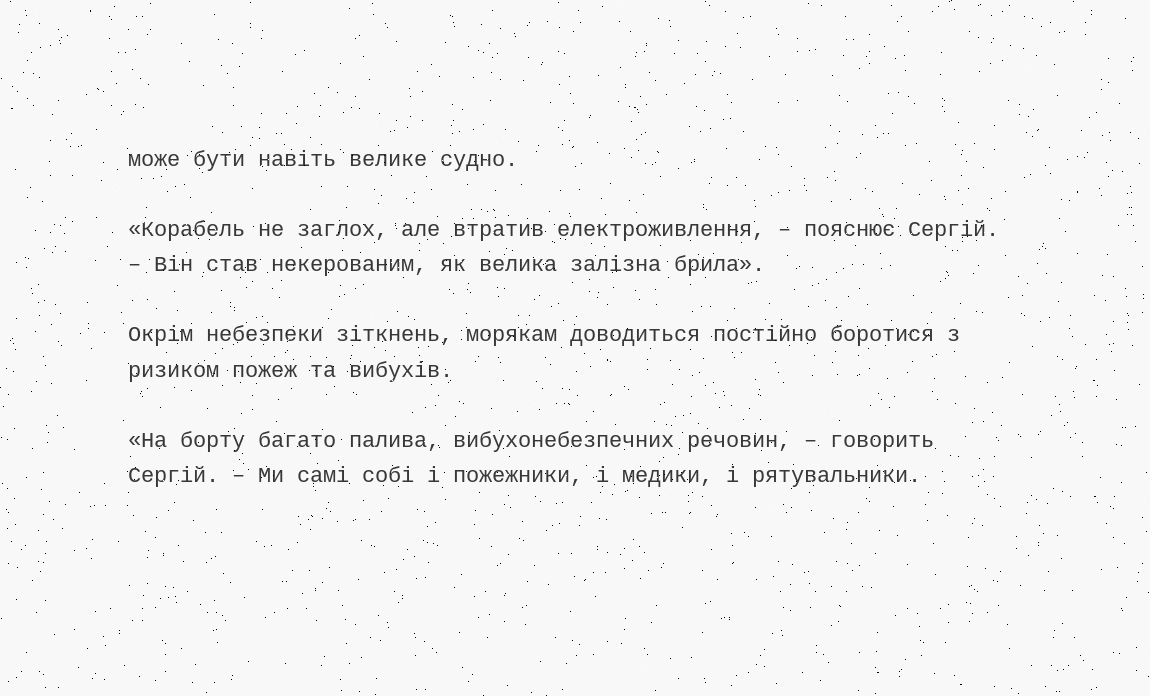може бути навіть велике судно.

«Корабель не заглох, але втратив електроживлення, – пояснює Сергій. – Він став некерованим, як велика залізна брила».

Окрім небезпеки зіткнень, морякам доводиться постійно боротися з ризиком пожеж та вибухів.

«На борту багато палива, вибухонебезпечних речовин, – говорить Сергій. – Ми самі собі і пожежники, і медики, і рятувальники.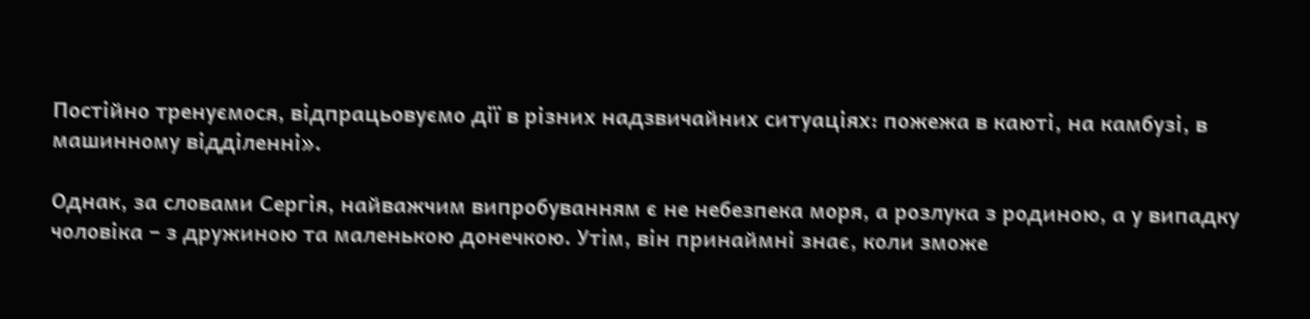Постійно тренуємося, відпрацьовуємо дії в різних надзвичайних ситуаціях: пожежа в каюті, на камбузі, в машинному відділенні».

Однак, за словами Сергія, найважчим випробуванням є не небезпека моря, а розлука з родиною, а у випадку чоловіка – з дружиною та маленькою донечкою. Утім, він принаймні знає, коли зможе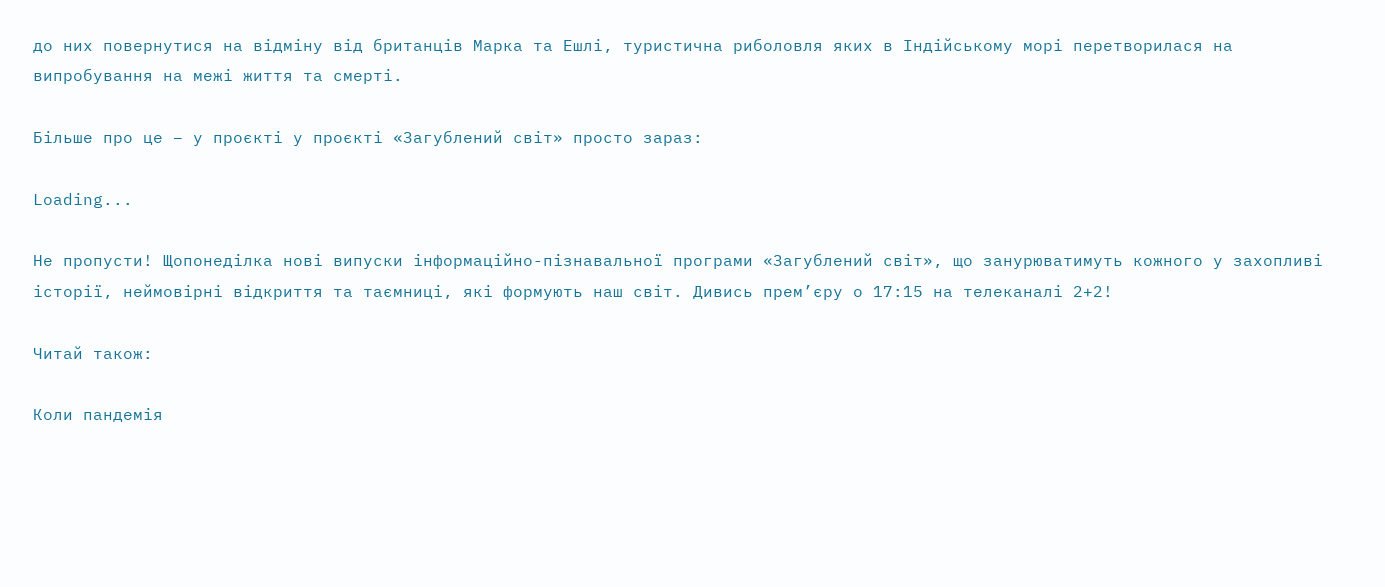до них повернутися на відміну від британців Марка та Ешлі, туристична риболовля яких в Індійському морі перетворилася на випробування на межі життя та смерті.

Більше про це – у проєкті у проєкті «Загублений світ» просто зараз:

Loading...

Не пропусти! Щопонеділка нові випуски інформаційно-пізнавальної програми «Загублений світ», що занурюватимуть кожного у захопливі історії, неймовірні відкриття та таємниці, які формують наш світ. Дивись прем’єру о 17:15 на телеканалі 2+2!

Читай також:

Коли пандемія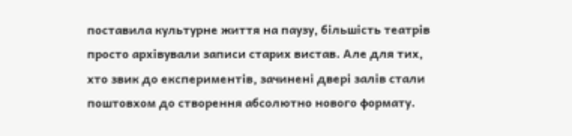поставила культурне життя на паузу, більшість театрів просто архівували записи старих вистав. Але для тих, хто звик до експериментів, зачинені двері залів стали поштовхом до створення абсолютно нового формату.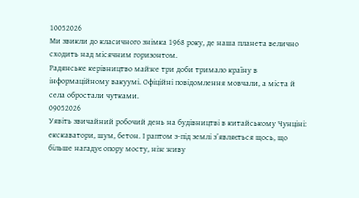10052026
Ми звикли до класичного знімка 1968 року, де наша планета велично сходить над місячним горизонтом.
Радянське керівництво майже три доби тримало країну в інформаційному вакуумі. Офіційні повідомлення мовчали, а міста й села обростали чутками.
09052026
Уявіть звичайний робочий день на будівництві в китайському Чунціні: екскаватори, шум, бетон. І раптом з-під землі з’являється щось, що більше нагадує опору мосту, ніж живу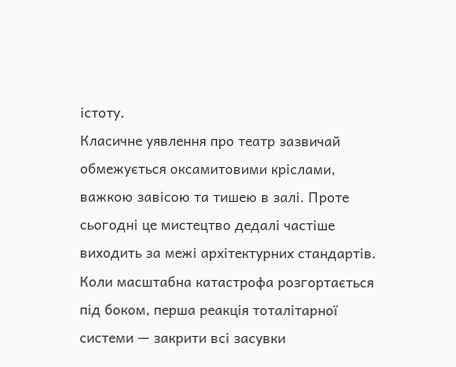істоту.
Класичне уявлення про театр зазвичай обмежується оксамитовими кріслами, важкою завісою та тишею в залі. Проте сьогодні це мистецтво дедалі частіше виходить за межі архітектурних стандартів.
Коли масштабна катастрофа розгортається під боком, перша реакція тоталітарної системи — закрити всі засувки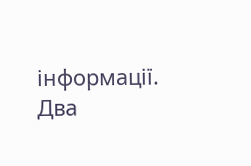інформації. Два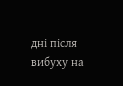дні після вибуху на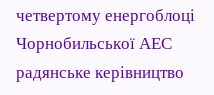четвертому енергоблоці Чорнобильської АЕС радянське керівництво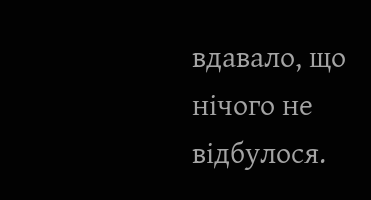вдавало, що нічого не відбулося.